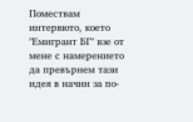Помествам интервюто, което "Емигрант БГ" взе от мене с намерението да превърнем тази идея в начин за по-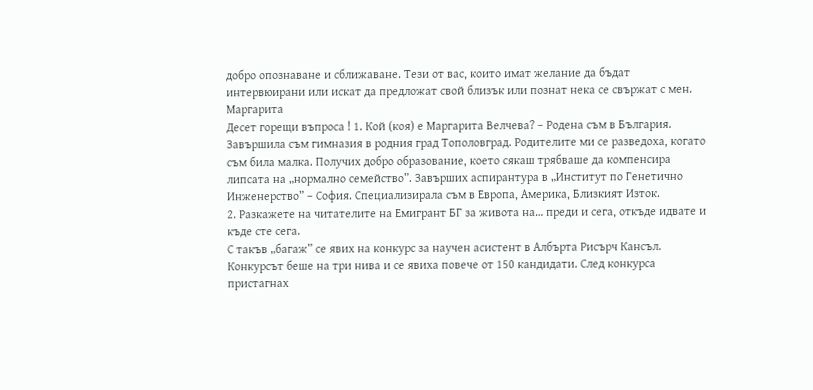добро опознаване и сближаване. Тези от вас, които имат желание да бъдат интервюирани или искат да предложат свой близък или познат нека се свържат с мен.
Маргарита
Десет горещи въпроса ! 1. Кой (коя) е Маргарита Велчева? – Родена съм в България. Завършила съм гимназия в родния град Тополовград. Родителите ми се разведоха, когато съм била малка. Получих добро образование, което сякаш трябваше да компенсира липсата на „нормално семейство”. Завърших аспирантура в „Институт по Генетично Инженерство” – София. Специализирала съм в Европа, Америка, Близкият Изток.
2. Разкажете на читателите на Емигрант БГ за живота на… преди и сега, откъде идвате и къде сте сега.
С такъв „багаж” се явих на конкурс за научен асистент в Албърта Рисърч Кансъл. Конкурсът беше на три нива и се явиха повече от 150 кандидати. След конкурса пристагнах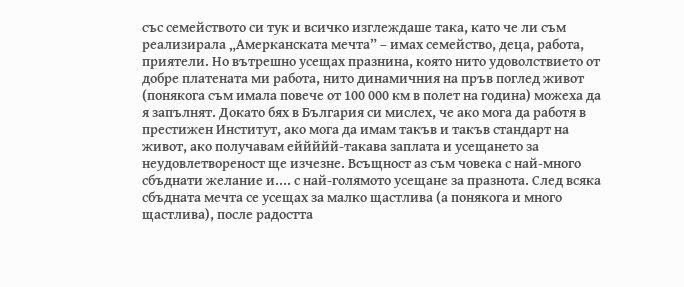със семейството си тук и всичко изглеждаше така, като че ли съм реализирала „Амерканската мечта” – имах семейство, деца, работа, приятели. Но вътрешно усещах празнина, която нито удоволствието от добре платената ми работа, нито динамичния на пръв поглед живот (понякога съм имала повече от 100 000 км в полет на година) можеха да я запълнят. Докато бях в България си мислех, че ако мога да работя в престижен Институт, ако мога да имам такъв и такъв стандарт на живот, ако получавам еййййй-такава заплата и усещането за неудовлетвореност ще изчезне. Всъщност аз съм човека с най-много сбъднати желание и.... с най-голямото усещане за празнота. След всяка сбъдната мечта се усещах за малко щастлива (а понякога и много щастлива), после радостта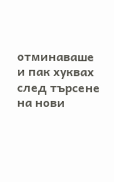отминаваше и пак хуквах след търсене на нови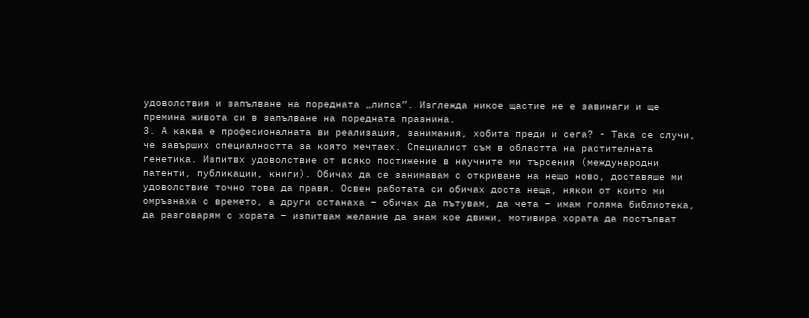удоволствия и запълване на поредната „липса”. Изглежда никое щастие не е завинаги и ще премина живота си в запълване на поредната празнина.
3. А каква е професионалната ви реализация, занимания, хобита преди и сега? - Така се случи, че завърших специалността за която мечтаех. Специалист съм в областта на растителната генетика. Изпитвх удоволствие от всяко постижение в научните ми търсения (международни патенти, публикации, книги). Обичах да се занимавам с откриване на нещо ново, доставяше ми удоволствие точно това да правя. Освен работата си обичах доста неща, някои от които ми омръзнаха с времето, а други останаха – обичах да пътувам, да чета – имам голяма библиотека, да разговарям с хората – изпитвам желание да знам кое движи, мотивира хората да постъпват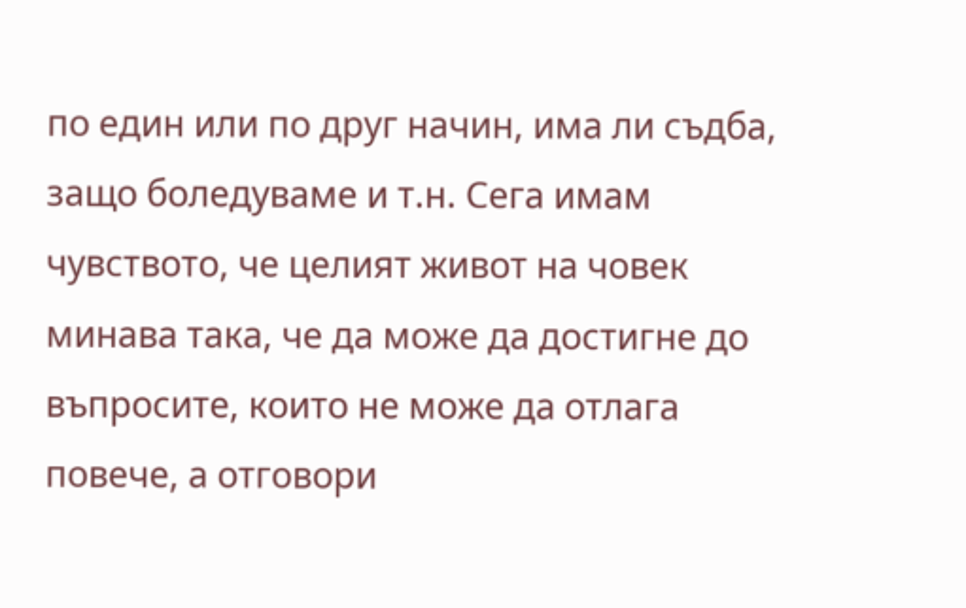по един или по друг начин, има ли съдба, защо боледуваме и т.н. Сега имам чувството, че целият живот на човек минава така, че да може да достигне до въпросите, които не може да отлага повече, а отговори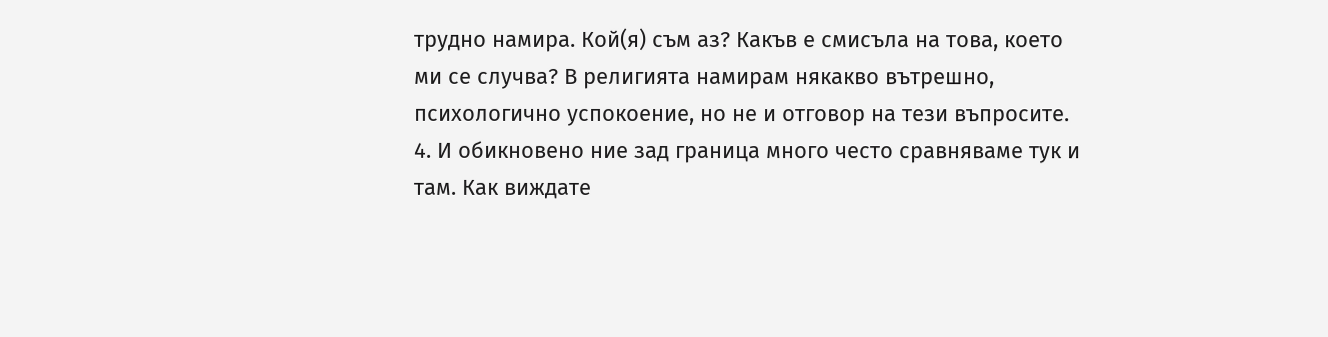трудно намира. Кой(я) съм аз? Какъв е смисъла на това, което ми се случва? В религията намирам някакво вътрешно, психологично успокоение, но не и отговор на тези въпросите.
4. И обикновено ние зад граница много често сравняваме тук и там. Как виждате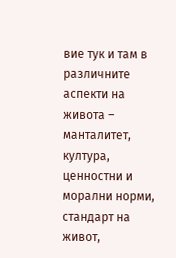вие тук и там в различните аспекти на живота – манталитет, култура, ценностни и морални норми, стандарт на живот,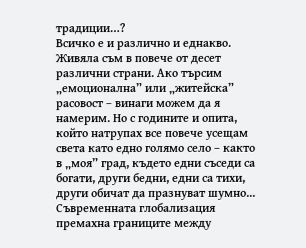традиции…?
Всичко е и различно и еднакво. Живяла съм в повече от десет различни страни. Ако търсим „емоционална” или „житейска” расовост – винаги можем да я намерим. Но с годините и опита, който натрупах все повече усещам света като едно голямо село – както в „моя” град, където едни съседи са богати, други бедни, едни са тихи, други обичат да празнуват шумно... Съвременната глобализация премахна границите между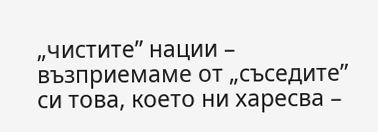„чистите” нации – възприемаме от „съседите” си това, което ни харесва –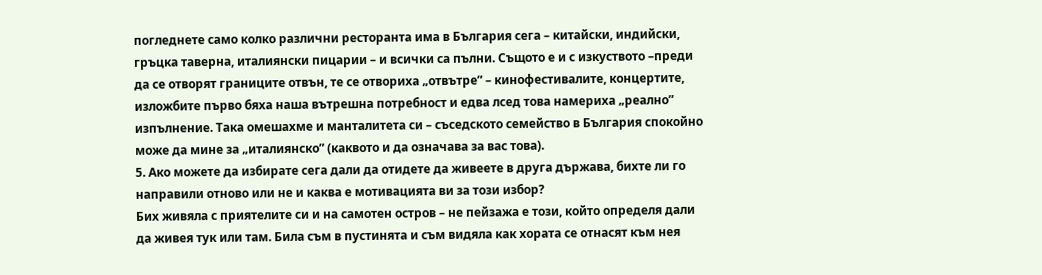погледнете само колко различни ресторанта има в България сега – китайски, индийски, гръцка таверна, италиянски пицарии – и всички са пълни. Същото е и с изкуството –преди да се отворят границите отвън, те се отвориха „отвътре” – кинофестивалите, концертите, изложбите първо бяха наша вътрешна потребност и едва лсед това намериха „реално” изпълнение. Така омешахме и манталитета си – съседското семейство в България спокойно може да мине за „италиянско” (каквото и да означава за вас това).
5. Ако можете да избирате сега дали да отидете да живеете в друга държава, бихте ли го направили отново или не и каква е мотивацията ви за този избор?
Бих живяла с приятелите си и на самотен остров – не пейзажа е този, който определя дали да живея тук или там. Била съм в пустинята и съм видяла как хората се отнасят към нея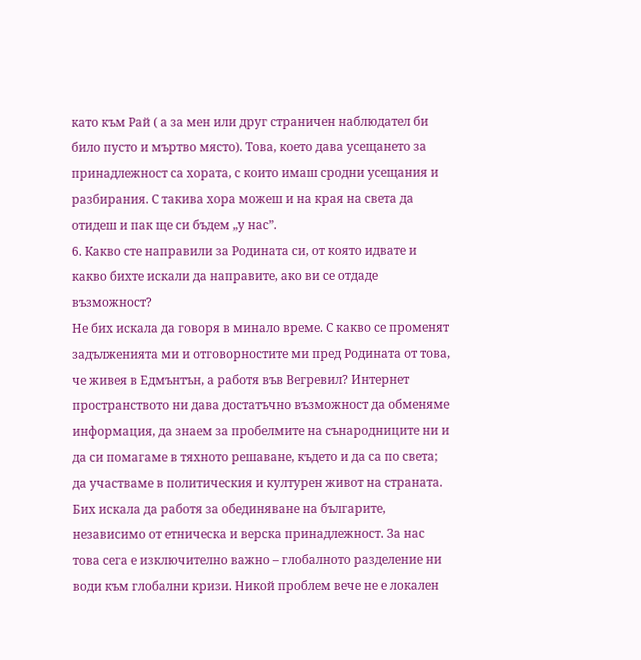като към Рай ( а за мен или друг страничен наблюдател би било пусто и мъртво място). Това, което дава усещането за принадлежност са хората, с които имаш сродни усещания и разбирания. С такива хора можеш и на края на света да отидеш и пак ще си бъдем „у нас”.
6. Какво сте направили за Родината си, от която идвате и какво бихте искали да направите, ако ви се отдаде възможност?
Не бих искала да говоря в минало време. С какво се променят задълженията ми и отговорностите ми пред Родината от това, че живея в Едмънтън, а работя във Вегревил? Интернет пространството ни дава достатъчно възможност да обменяме информация, да знаем за пробелмите на сънародниците ни и да си помагаме в тяхното решаване, където и да са по света; да участваме в политическия и културен живот на страната. Бих искала да работя за обединяване на българите, независимо от етническа и верска принадлежност. За нас това сега е изключително важно – глобалното разделение ни води към глобални кризи. Никой проблем вече не е локален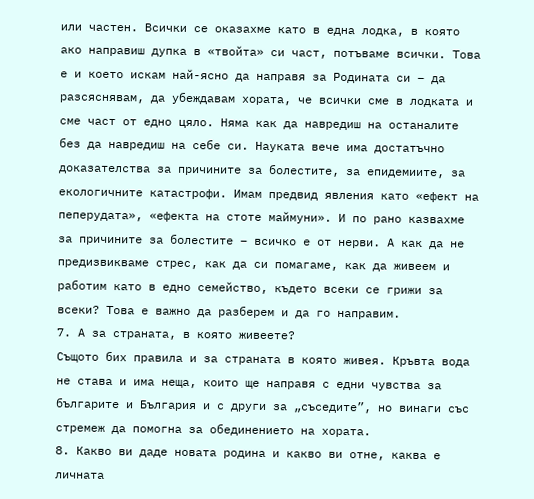или частен. Всички се оказахме като в една лодка, в която ако направиш дупка в «твойта» си част, потъваме всички. Това е и което искам най-ясно да направя за Родината си – да разсяснявам, да убеждавам хората, че всички сме в лодката и сме част от едно цяло. Няма как да навредиш на останалите без да навредиш на себе си. Науката вече има достатъчно доказателства за причините за болестите, за епидемиите, за екологичните катастрофи. Имам предвид явления като «ефект на пеперудата», «ефекта на стоте маймуни». И по рано казвахме за причините за болестите – всичко е от нерви. А как да не предизвикваме стрес, как да си помагаме, как да живеем и работим като в едно семейство, където всеки се грижи за всеки? Това е важно да разберем и да го направим.
7. А за страната, в която живеете?
Същото бих правила и за страната в която живея. Кръвта вода не става и има неща, които ще направя с едни чувства за българите и България и с други за „съседите”, но винаги със стремеж да помогна за обединението на хората.
8. Какво ви даде новата родина и какво ви отне, каква е личната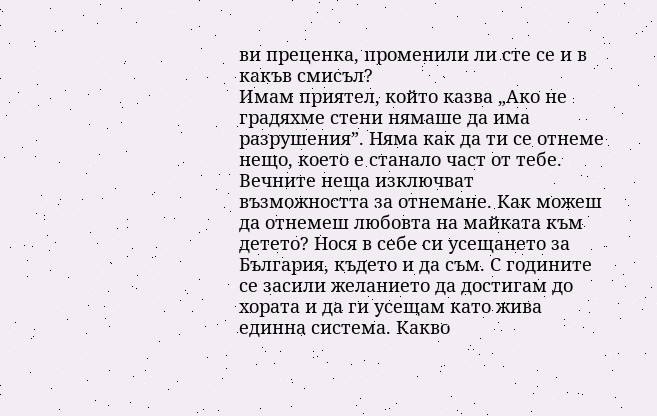ви преценка, променили ли сте се и в какъв смисъл?
Имам приятел, който казва „Ако не градяхме стени нямаше да има разрушения”. Няма как да ти се отнеме нещо, което е станало част от тебе. Вечните неща изключват възможността за отнемане. Как можеш да отнемеш любовта на майката към детето? Нося в себе си усещането за България, където и да съм. С годините се засили желанието да достигам до хората и да ги усещам като жива единна система. Какво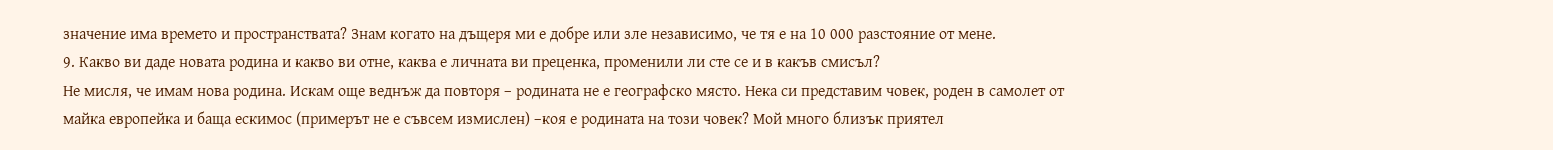значение има времето и пространствата? Знам когато на дъщеря ми е добре или зле независимо, че тя е на 10 000 разстояние от мене.
9. Какво ви даде новата родина и какво ви отне, каква е личната ви преценка, променили ли сте се и в какъв смисъл?
Не мисля, че имам нова родина. Искам още веднъж да повторя – родината не е географско място. Нека си представим човек, роден в самолет от майка европейка и баща ескимос (примерът не е съвсем измислен) –коя е родината на този човек? Мой много близък приятел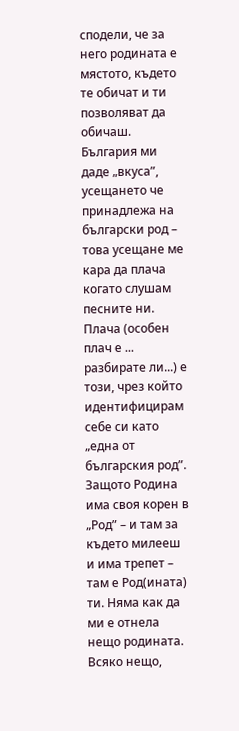сподели, че за него родината е мястото, където те обичат и ти позволяват да обичаш.
България ми даде „вкуса”, усещането че принадлежа на български род – това усещане ме кара да плача когато слушам песните ни. Плача (особен плач е ... разбирате ли...) е този, чрез който идентифицирам себе си като „една от българския род”. Защото Родина има своя корен в „Род” – и там за където милееш и има трепет – там е Род(ината) ти. Няма как да ми е отнела нещо родината. Всяко нещо,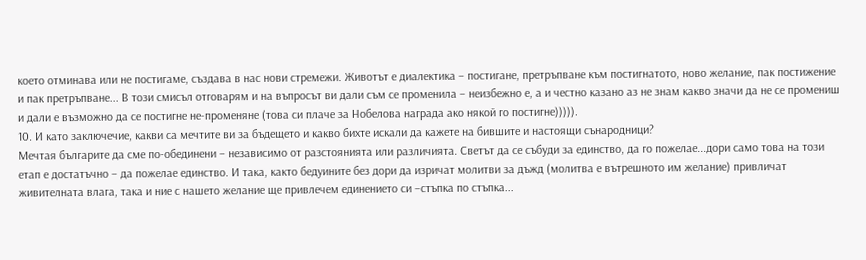което отминава или не постигаме, създава в нас нови стремежи. Животът е диалектика – постигане, претръпване към постигнатото, ново желание, пак постижение и пак претръпване... В този смисъл отговарям и на въпросът ви дали съм се променила – неизбежно е, а и честно казано аз не знам какво значи да не се промениш и дали е възможно да се постигне не-променяне (това си плаче за Нобелова награда ако някой го постигне))))).
10. И като заключечие, какви са мечтите ви за бъдещето и какво бихте искали да кажете на бившите и настоящи сънародници?
Мечтая българите да сме по-обединени – независимо от разстоянията или различията. Светът да се събуди за единство, да го пожелае...дори само това на този етап е достатъчно – да пожелае единство. И така, както бедуините без дори да изричат молитви за дъжд (молитва е вътрешното им желание) привличат живителната влага, така и ние с нашето желание ще привлечем единението си –стъпка по стъпка...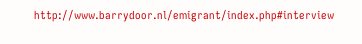http://www.barrydoor.nl/emigrant/index.php#interview